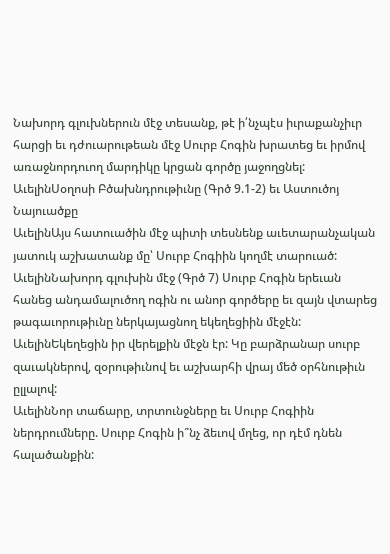Նախորդ գլուխներուն մէջ տեսանք, թէ ի՛նչպէս իւրաքանչիւր հարցի եւ դժուարութեան մէջ Սուրբ Հոգին խրատեց եւ իրմով առաջնորդուող մարդիկը կրցան գործը յաջողցնել:
ԱւելինՍօղոսի Բծախնդրութիւնը (Գրծ 9.1-2) եւ Աստուծոյ Նայուածքը
ԱւելինԱյս հատուածին մէջ պիտի տեսնենք աւետարանչական յատուկ աշխատանք մը՝ Սուրբ Հոգիին կողմէ տարուած:
ԱւելինՆախորդ գլուխին մէջ (Գրծ 7) Սուրբ Հոգին երեւան հանեց անդամալուծող ոգին ու անոր գործերը եւ զայն վտարեց թագաւորութիւնը ներկայացնող եկեղեցիին մէջէն:
ԱւելինԵկեղեցին իր վերելքին մէջն էր: Կը բարձրանար սուրբ զաւակներով, զօրութիւնով եւ աշխարհի վրայ մեծ օրհնութիւն ըլլալով:
ԱւելինՆոր տաճարը, տրտունջները եւ Սուրբ Հոգիին ներդրումները. Սուրբ Հոգին ի՞նչ ձեւով մղեց, որ դէմ դնեն հալածանքին: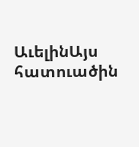ԱւելինԱյս հատուածին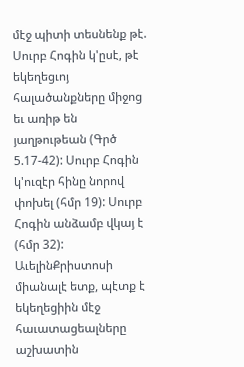մէջ պիտի տեսնենք թէ. Սուրբ Հոգին կ'ըսէ, թէ եկեղեցւոյ հալածանքները միջոց եւ առիթ են յաղթութեան (Գրծ 5.17-42): Սուրբ Հոգին կ'ուզէր հինը նորով փոխել (հմր 19): Սուրբ Հոգին անձամբ վկայ է (հմր 32):
ԱւելինՔրիստոսի միանալէ ետք, պէտք է եկեղեցիին մէջ հաւատացեալները աշխատին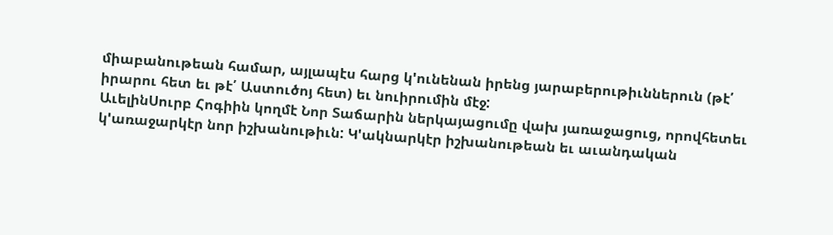միաբանութեան համար, այլապէս հարց կ'ունենան իրենց յարաբերութիւններուն (թէ՛ իրարու հետ եւ թէ՛ Աստուծոյ հետ) եւ նուիրումին մէջ:
ԱւելինՍուրբ Հոգիին կողմէ Նոր Տաճարին ներկայացումը վախ յառաջացուց, որովհետեւ կ'առաջարկէր նոր իշխանութիւն: Կ'ակնարկէր իշխանութեան եւ աւանդական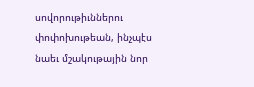սովորութիւններու փոփոխութեան, ինչպէս նաեւ մշակութային նոր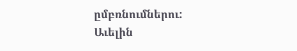ըմբռնումներու:
Աւելին